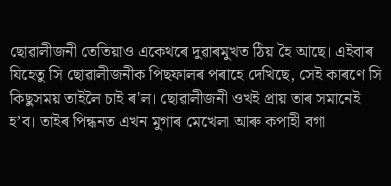ছোৱালীজনী তেতিয়াও একেথৰে দুৱাৰমুখত ঠিয় হৈ আছে। এইবাৰ যিহেতু সি ছোৱালীজনীক পিছফালৰ পৰাহে দেখিছে, সেই কাৰণে সি কিছুসময় তাইলৈ চাই ৰ'ল। ছোৱালীজনী ওখই প্ৰায় তাৰ সমানেই হ’ব। তাইৰ পিন্ধনত এখন মুগাৰ মেখেলা আৰু কপাহী বগা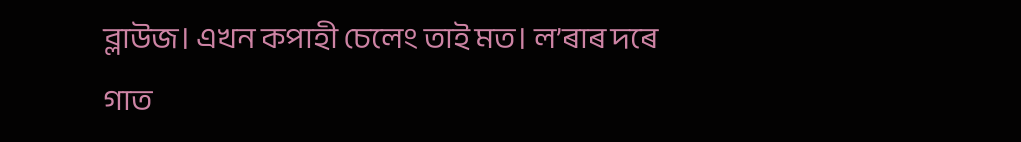ব্লাউজ। এখন কপাহী চেলেং তাই মত। ল’ৰাৰ দৰে গাত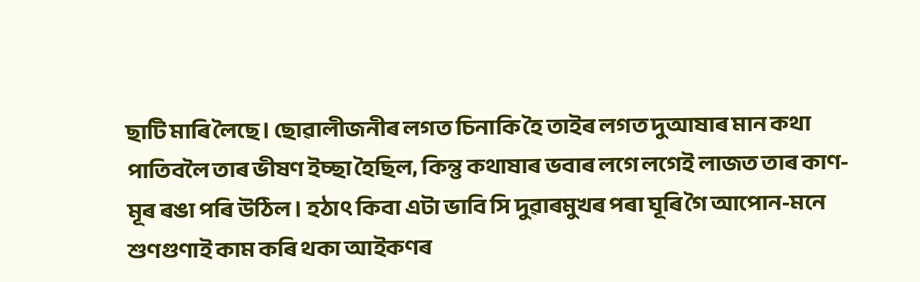ছাটি মাৰি লৈছে। ছোৱালীজনীৰ লগত চিনাকি হৈ তাইৰ লগত দুআষাৰ মান কথা পাতিবলৈ তাৰ ভীষণ ইচ্ছা হৈছিল, কিন্তু কথাষাৰ ভবাৰ লগে লগেই লাজত তাৰ কাণ-মূৰ ৰঙা পৰি উঠিল। হঠাৎ কিবা এটা ভাবি সি দুৱাৰমুখৰ পৰা ঘূৰি গৈ আপোন-মনে শুণগুণাই কাম কৰি থকা আইকণৰ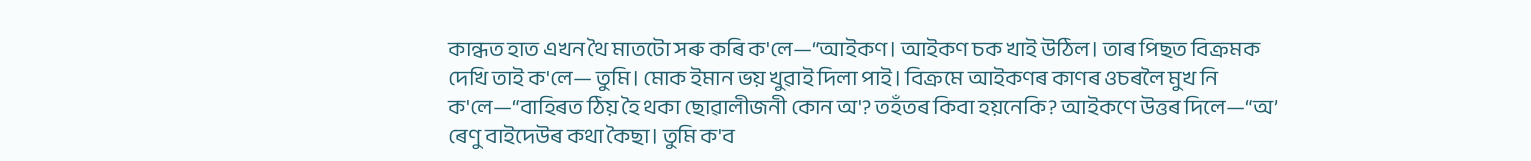কান্ধত হাত এখন থৈ মাতটো সৰু কৰি ক'লে—“আইকণ। আইকণ চক খাই উঠিল। তাৰ পিছত বিক্ৰমক দেখি তাই ক'লে— তুমি। মোক ইমান ভয় খুৱাই দিলা পাই। বিক্ৰমে আইকণৰ কাণৰ ওচৰলৈ মুখ নি ক'লে—“বাহিৰত ঠিয় হৈ থকা ছোৱালীজনী কোন অ'? তহঁতৰ কিবা হয়নেকি? আইকণে উত্তৰ দিলে—“অ’ ৰেণু বাইদেউৰ কথা কৈছা। তুমি ক'ব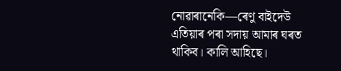নোৱাৰানেকি—ৰেণু বাইদেউ এতিয়াৰ পৰা সদায় আমাৰ ঘৰত থাকিব। কালি আহিছে।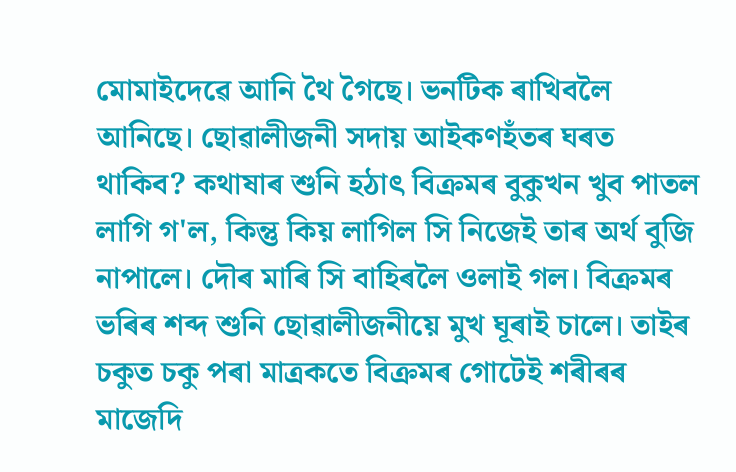মোমাইদেৱে আনি থৈ গৈছে। ভনটিক ৰাখিবলৈ আনিছে। ছোৱালীজনী সদায় আইকণহঁতৰ ঘৰত থাকিব? কথাষাৰ শুনি হঠাৎ বিক্ৰমৰ বুকুখন খুব পাতল লাগি গ'ল, কিন্তু কিয় লাগিল সি নিজেই তাৰ অৰ্থ বুজি নাপালে। দৌৰ মাৰি সি বাহিৰলৈ ওলাই গল। বিক্ৰমৰ ভৰিৰ শব্দ শুনি ছোৱালীজনীয়ে মুখ ঘূৰাই চালে। তাইৰ চকুত চকু পৰা মাত্ৰকতে বিক্ৰমৰ গোটেই শৰীৰৰ মাজেদি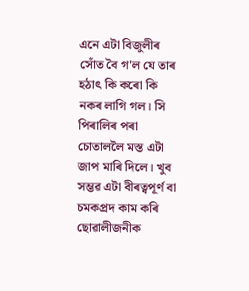এনে এটা বিজুলীৰ সোঁত বৈ গ'ল যে তাৰ হঠাৎ কি কৰো কি নকৰ লাগি গল। সি পিৰালিৰ পৰা চোতাললৈ মস্ত এটা জাপ মাৰি দিলে। খুব সম্ভৱ এটা বীৰত্বপূৰ্ণ বা চমকপ্ৰদ কাম কৰি ছোৱালীজনীক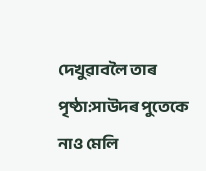দেখুৱাবলৈ তাৰ
পৃষ্ঠা:সাউদৰ পুতেকে নাও মেলি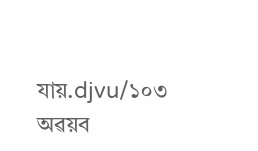যায়.djvu/১০৩
অৱয়ব